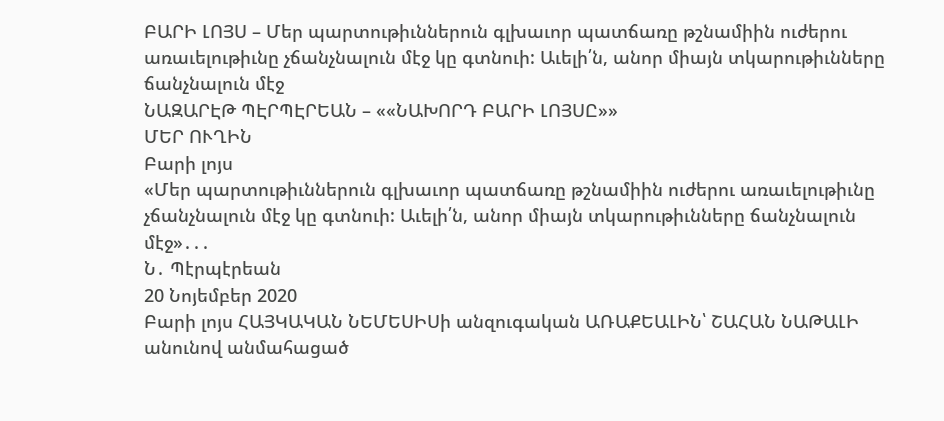ԲԱՐԻ ԼՈՅՍ – Մեր պարտութիւններուն գլխաւոր պատճառը թշնամիին ուժերու առաւելութիւնը չճանչնալուն մէջ կը գտնուի: Աւելի՛ն, անոր միայն տկարութիւնները ճանչնալուն մէջ
ՆԱԶԱՐԷԹ ՊԷՐՊԷՐԵԱՆ – ««ՆԱԽՈՐԴ ԲԱՐԻ ԼՈՅՍԸ»»
ՄԵՐ ՈՒՂԻՆ
Բարի լոյս
«Մեր պարտութիւններուն գլխաւոր պատճառը թշնամիին ուժերու առաւելութիւնը չճանչնալուն մէջ կը գտնուի: Աւելի՛ն, անոր միայն տկարութիւնները ճանչնալուն մէջ»․․․
Ն․ Պէրպէրեան
20 Նոյեմբեր 2020
Բարի լոյս ՀԱՅԿԱԿԱՆ ՆԵՄԵՍԻՍի անզուգական ԱՌԱՔԵԱԼԻՆ՝ ՇԱՀԱՆ ՆԱԹԱԼԻ անունով անմահացած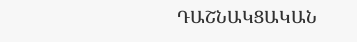ԴԱՇՆԱԿՑԱԿԱՆ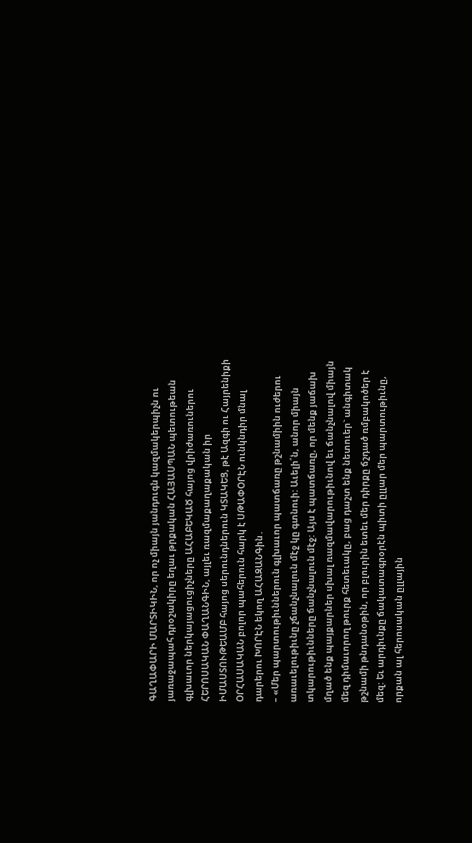ԳԱՂԱՓԱՐԻ ՄԱՐՏԻԿԻՆ, որ ոչ միայն յանդուգն կազմակերպիչն ու յառաջապահ դրօշակիրը եղաւ թրքական ՀԱՅԱՍՊԱՆ պետութեան գլխաւոր ներկայացուցիչները ԱՀԱԲԵԿԱԾ հայոց վրիժառուներու ՀԵՐՈՍԱԿԱՆ ՓԱՂԱՆԳԻՆ, այլեւ ռազմաքաղաքական իր ԻՄԱՍՏՈՒԹԵԱՄԲ հայոց սերունդներուն ԿՏԱԿԵՑ, թէ Ազգի ու Հայրենիքի ՕՐՀԱՍԱԿԱՆ բոլոր պահերուն հարկ է ՍԹԱՓՕՐԷՆ ունկնդիր մնալ դարերու ԽՈՐԷՆ եկող ԱՀԱԶԱՆԳին․
– «Մեր պարտութիւններուն գլխաւոր պատճառը թշնամիին ուժերու առաւելութիւնը չճանչնալուն մէջ կը գտնուի: Աւելի՛ն, անոր միայն տկարութիւնները ճանչնալուն մէջ: Այս է պատճառը, որ մենք յաճախ մղած ենք պայքարներ սխալ ռազմավարութիւնով եւ ճանչնալով միայն մեզ դիմաւորող թուրք հետեւակը, բաց դաշտ ենք նետուեր` անգիտակ թշնամի թնդանօթին, որ բլուրին ետեւ մեր դիրքը ճշդած ռմբակոծեր է մեզ: Եւ արդիւնքը ճակատագրօրէն պիտի ըլլար մեր պարտութիւնը, որքան ալ հերոսական ըլլային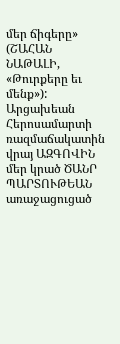մեր ճիգերը» (ՇԱՀԱՆ ՆԱԹԱԼԻ, «Թուրքերը եւ մենք»):
Արցախեան Հերոսամարտի ռազմաճակատին վրայ ԱԶԳՈՎԻՆ մեր կրած ԾԱՆՐ ՊԱՐՏՈՒԹԵԱՆ առաջացուցած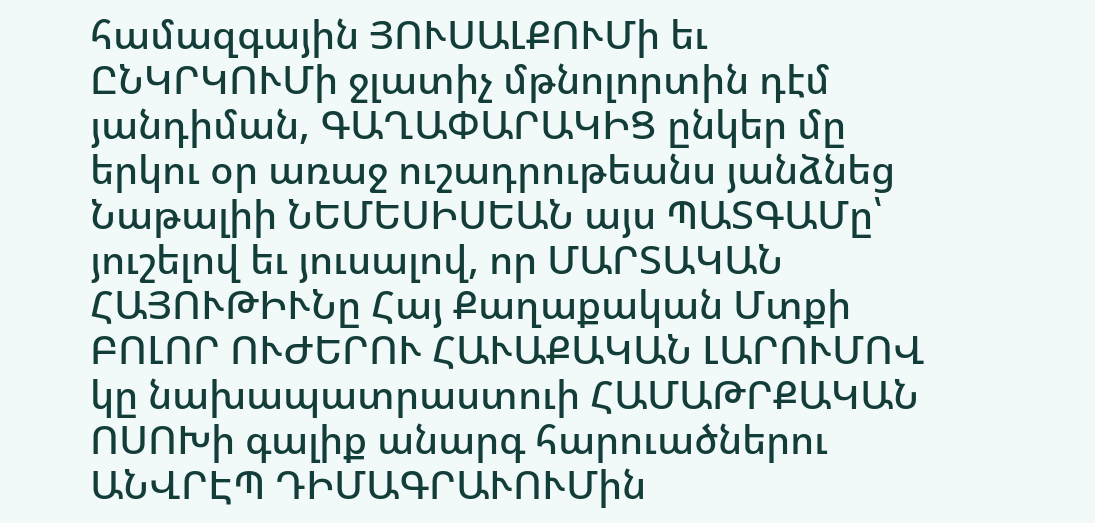համազգային ՅՈՒՍԱԼՔՈՒՄի եւ ԸՆԿՐԿՈՒՄի ջլատիչ մթնոլորտին դէմ յանդիման, ԳԱՂԱՓԱՐԱԿԻՑ ընկեր մը երկու օր առաջ ուշադրութեանս յանձնեց Նաթալիի ՆԵՄԵՍԻՍԵԱՆ այս ՊԱՏԳԱՄը՝ յուշելով եւ յուսալով, որ ՄԱՐՏԱԿԱՆ ՀԱՅՈՒԹԻՒՆը Հայ Քաղաքական Մտքի ԲՈԼՈՐ ՈՒԺԵՐՈՒ ՀԱՒԱՔԱԿԱՆ ԼԱՐՈՒՄՈՎ կը նախապատրաստուի ՀԱՄԱԹՐՔԱԿԱՆ ՈՍՈԽի գալիք անարգ հարուածներու ԱՆՎՐԷՊ ԴԻՄԱԳՐԱՒՈՒՄին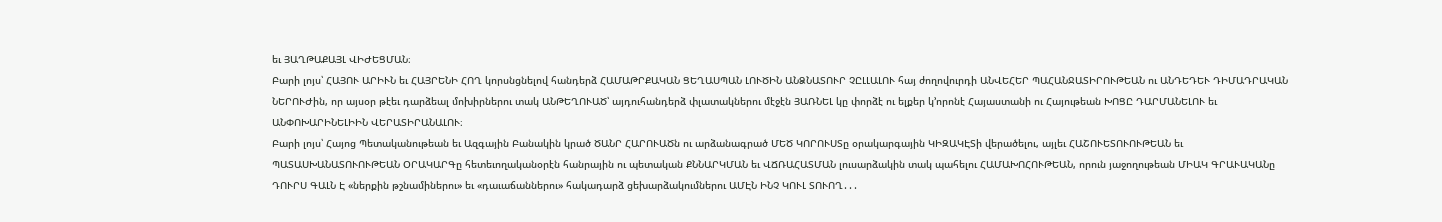եւ ՅԱՂԹԱՔԱՅԼ ՎԻԺԵՑՄԱՆ։
Բարի լոյս՝ ՀԱՅՈՒ ԱՐԻՒՆ եւ ՀԱՅՐԵՆԻ ՀՈՂ կորսնցնելով հանդերձ ՀԱՄԱԹՐՔԱԿԱՆ ՑԵՂԱՍՊԱՆ ԼՈՒԾԻՆ ԱՆՁՆԱՏՈՒՐ ՉԸԼԼԱԼՈՒ հայ ժողովուրդի ԱՆՎԵՀԵՐ ՊԱՀԱՆՋԱՏԻՐՈՒԹԵԱՆ ու ԱՆԴԵԴԵՒ ԴԻՄԱԴՐԱԿԱՆ ՆԵՐՈՒԺին, որ այսօր թէեւ դարձեալ մոխիրներու տակ ԱՆԹԵՂՈՒԱԾ՝ այդուհանդերձ փլատակներու մէջէն ՅԱՌՆԵԼ կը փորձէ ու ելքեր կ՚որոնէ Հայաստանի ու Հայութեան ԽՈՑԸ ԴԱՐՄԱՆԵԼՈՒ եւ ԱՆՓՈԽԱՐԻՆԵԼԻԻՆ ՎԵՐԱՏԻՐԱՆԱԼՈՒ։
Բարի լոյս՝ Հայոց Պետականութեան եւ Ազգային Բանակին կրած ԾԱՆՐ ՀԱՐՈՒԱԾն ու արձանագրած ՄԵԾ ԿՈՐՈՒՍՏը օրակարգային ԿԻԶԱԿԷՏի վերածելու, այլեւ ՀԱՇՈՒԵՏՈՒՈՒԹԵԱՆ եւ ՊԱՏԱՍԽԱՆԱՏՈՒՈՒԹԵԱՆ ՕՐԱԿԱՐԳը հետեւողականօրէն հանրային ու պետական ՔՆՆԱՐԿՄԱՆ եւ ՎՃՌԱՀԱՏՄԱՆ լուսարձակին տակ պահելու ՀԱՄԱԽՈՀՈՒԹԵԱՆ, որուն յաջողութեան ՄԻԱԿ ԳՐԱՒԱԿԱՆը ԴՈՒՐՍ ԳԱԼՆ Է «ներքին թշնամիներու» եւ «դաւաճաններու» հակադարձ ցեխարձակումներու ԱՄԷՆ ԻՆՉ ԿՈՒԼ ՏՈՒՈՂ․․․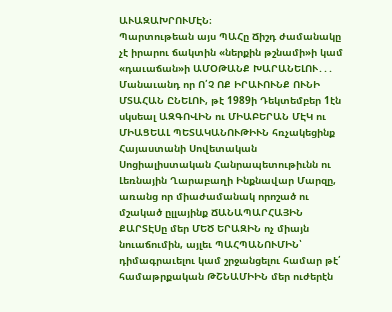ԱՒԱԶԱԽՐՈՒՄԷՆ։
Պարտութեան այս ՊԱՀը Ճիշդ ժամանակը չէ իրարու ճակտին «ներքին թշնամի»ի կամ «դաւաճան»ի ԱՄՕԹԱՆՔ ԽԱՐԱՆԵԼՈՒ․․․
Մանաւանդ որ Ո՛Չ ՈՔ ԻՐԱՒՈՒՆՔ ՈՒՆԻ ՄՏԱՀԱՆ ԸՆԵԼՈՒ, թէ 1989ի Դեկտեմբեր 1էն սկսեալ ԱԶԳՈՎԻՆ ու ՄԻԱԲԵՐԱՆ ՄԷԿ ու ՄԻԱՑԵԱԼ ՊԵՏԱԿԱՆՈՒԹԻՒՆ հռչակեցինք Հայաստանի Սովետական Սոցիալիստական Հանրապետութիւնն ու Լեռնային Ղարաբաղի Ինքնավար Մարզը, առանց որ միաժամանակ որոշած ու մշակած ըլլայինք ՃԱՆԱՊԱՐՀԱՅԻՆ ՔԱՐՏԷՍը մեր ՄԵԾ ԵՐԱԶԻՆ ոչ միայն նուաճումին, այլեւ ՊԱՀՊԱՆՈՒՄԻՆ՝ դիմագրաւելու կամ շրջանցելու համար թէ՛ համաթրքական ԹՇՆԱՄԻԻՆ մեր ուժերէն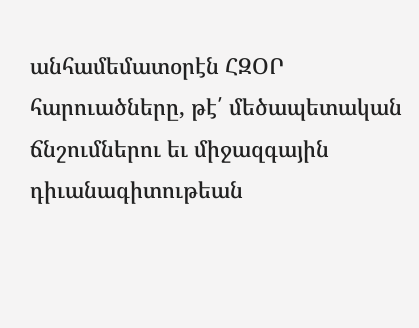անհամեմատօրէն ՀԶՕՐ հարուածները, թէ՛ մեծապետական ճնշումներու եւ միջազգային դիւանագիտութեան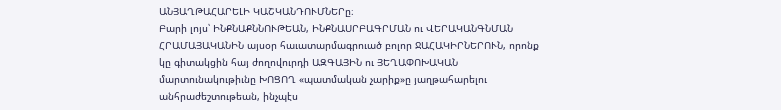ԱՆՅԱՂԹԱՀԱՐԵԼԻ ԿԱՇԿԱՆԴՈՒՄՆԵՐը։
Բարի լոյս՝ ԻՆՔՆԱՔՆՆՈՒԹԵԱՆ, ԻՆՔՆԱՍՐԲԱԳՐՄԱՆ ու ՎԵՐԱԿԱՆԳՆՄԱՆ ՀՐԱՄԱՅԱԿԱՆԻՆ այսօր հաւատարմագրուած բոլոր ՋԱՀԱԿԻՐՆԵՐՈՒՆ, որոնք կը գիտակցին հայ ժողովուրդի ԱԶԳԱՅԻՆ ու ՅԵՂԱՓՈԽԱԿԱՆ մարտունակութիւնը ԽՈՑՈՂ «պատմական չարիք»ը յաղթահարելու անհրաժեշտութեան, ինչպէս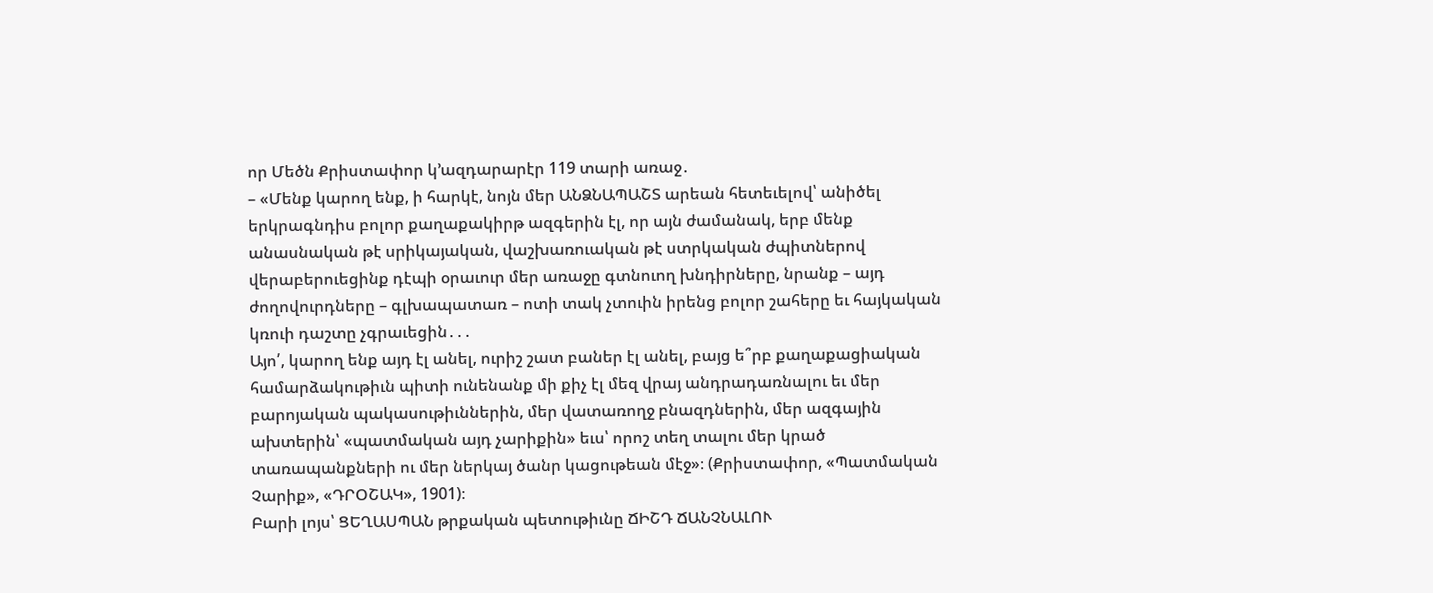որ Մեծն Քրիստափոր կ՚ազդարարէր 119 տարի առաջ․
– «Մենք կարող ենք, ի հարկէ, նոյն մեր ԱՆՁՆԱՊԱՇՏ արեան հետեւելով՝ անիծել երկրագնդիս բոլոր քաղաքակիրթ ազգերին էլ, որ այն ժամանակ, երբ մենք անասնական թէ սրիկայական, վաշխառուական թէ ստրկական ժպիտներով վերաբերուեցինք դէպի օրաւուր մեր առաջը գտնուող խնդիրները, նրանք – այդ ժողովուրդները – գլխապատառ – ոտի տակ չտուին իրենց բոլոր շահերը եւ հայկական կռուի դաշտը չգրաւեցին․․․
Այո՛, կարող ենք այդ էլ անել, ուրիշ շատ բաներ էլ անել, բայց ե՞րբ քաղաքացիական համարձակութիւն պիտի ունենանք մի քիչ էլ մեզ վրայ անդրադառնալու եւ մեր բարոյական պակասութիւններին, մեր վատառողջ բնազդներին, մեր ազգային ախտերին՝ «պատմական այդ չարիքին» եւս՝ որոշ տեղ տալու մեր կրած տառապանքների ու մեր ներկայ ծանր կացութեան մէջ»։ (Քրիստափոր, «Պատմական Չարիք», «ԴՐՕՇԱԿ», 1901)։
Բարի լոյս՝ ՑԵՂԱՍՊԱՆ թրքական պետութիւնը ՃԻՇԴ ՃԱՆՉՆԱԼՈՒ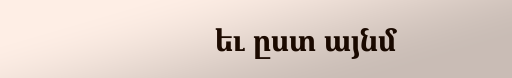եւ ըստ այնմ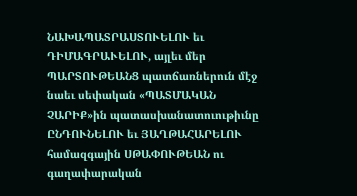ՆԱԽԱՊԱՏՐԱՍՏՈՒԵԼՈՒ եւ ԴԻՄԱԳՐԱՒԵԼՈՒ, այլեւ մեր ՊԱՐՏՈՒԹԵԱՆՑ պատճառներուն մէջ նաեւ սեփական «ՊԱՏՄԱԿԱՆ ՉԱՐԻՔ»ին պատասխանատուութիւնը ԸՆԴՈՒՆԵԼՈՒ եւ ՅԱՂԹԱՀԱՐԵԼՈՒ համազգային ՍԹԱՓՈՒԹԵԱՆ ու գաղափարական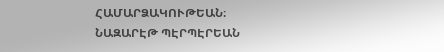ՀԱՄԱՐՁԱԿՈՒԹԵԱՆ։
ՆԱԶԱՐԷԹ ՊԷՐՊԷՐԵԱՆ